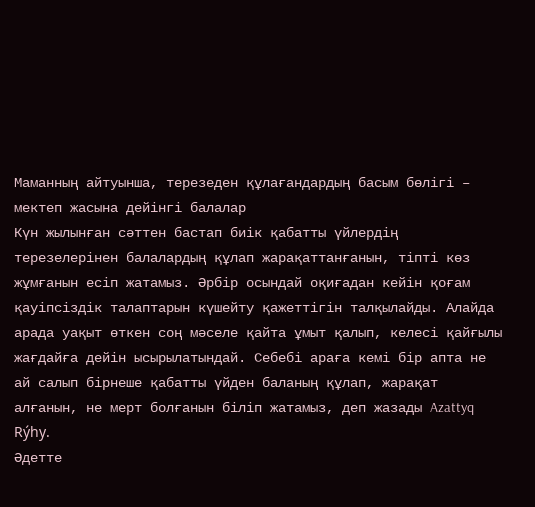Маманның айтуынша, терезеден құлағандардың басым бөлігі – мектеп жасына дейінгі балалар
Күн жылынған сәттен бастап биік қабатты үйлердің терезелерінен балалардың құлап жарақаттанғанын, тіпті көз жұмғанын есіп жатамыз. Әрбір осындай оқиғадан кейін қоғам қауіпсіздік талаптарын күшейту қажеттігін талқылайды. Алайда арада уақыт өткен соң мәселе қайта ұмыт қалып, келесі қайғылы жағдайға дейін ысырылатындай. Себебі араға кемі бір апта не ай салып бірнеше қабатты үйден баланың құлап, жарақат алғанын, не мерт болғанын біліп жатамыз, деп жазады Azattyq Rýhy.
Әдетте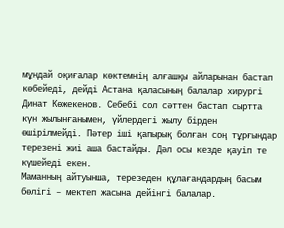мұндай оқиғалар көктемнің алғашқы айларынан бастап көбейеді, дейді Астана қаласының балалар хирургі Динат Көжекенов. Себебі сол сәттен бастап сыртта күн жылынғанымен, үйлердегі жылу бірден өшірілмейді. Пәтер іші қапырық болған соң тұрғындар терезені жиі аша бастайды. Дәл осы кезде қауіп те күшейеді екен.
Маманның айтуынша, терезеден құлағандардың басым бөлігі – мектеп жасына дейінгі балалар.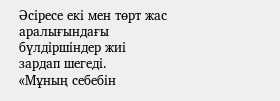Әсіресе екі мен төрт жас аралығындағы бүлдіршіндер жиі зардап шегеді.
«Мұның себебін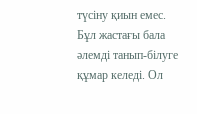түсіну қиын емес. Бұл жастағы бала әлемді танып-білуге құмар келеді. Ол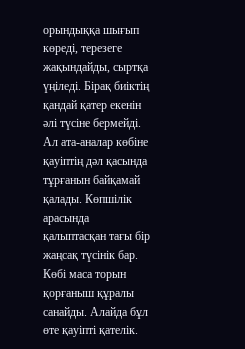орындыққа шығып көреді, терезеге жақындайды, сыртқа үңіледі. Бірақ биіктің қандай қатер екенін әлі түсіне бермейді. Ал ата-аналар көбіне қауіптің дәл қасында тұрғанын байқамай қалады. Көпшілік арасында қалыптасқан тағы бір жаңсақ түсінік бар. Көбі маса торын қорғаныш құралы санайды. Алайда бұл өте қауіпті қателік.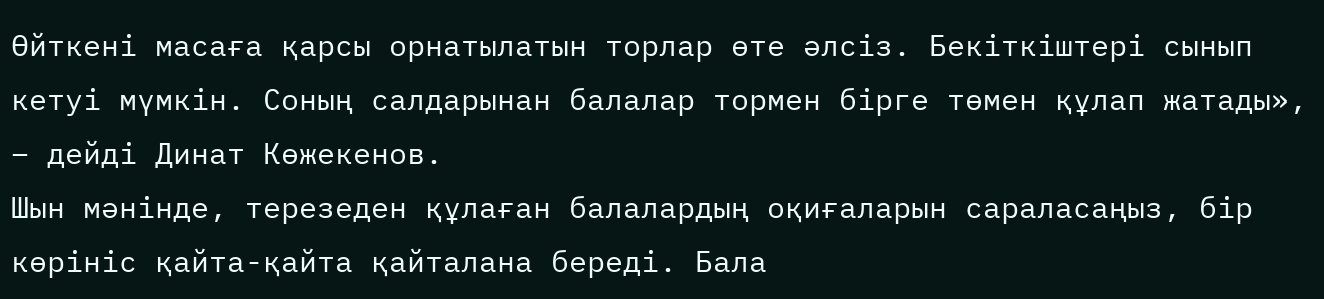Өйткені масаға қарсы орнатылатын торлар өте әлсіз. Бекіткіштері сынып кетуі мүмкін. Соның салдарынан балалар тормен бірге төмен құлап жатады», – дейді Динат Көжекенов.
Шын мәнінде, терезеден құлаған балалардың оқиғаларын сараласаңыз, бір көрініс қайта-қайта қайталана береді. Бала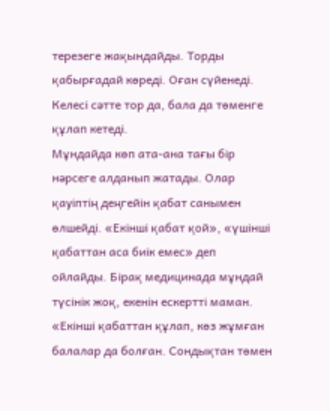терезеге жақындайды. Торды қабырғадай көреді. Оған сүйенеді. Келесі сәтте тор да, бала да төменге құлап кетеді.
Мұндайда көп ата-ана тағы бір нәрсеге алданып жатады. Олар қауіптің деңгейін қабат санымен өлшейді. «Екінші қабат қой», «үшінші қабаттан аса биік емес» деп ойлайды. Бірақ медицинада мұндай түсінік жоқ, екенін ескертті маман.
«Екінші қабаттан құлап, көз жұмған балалар да болған. Сондықтан төмен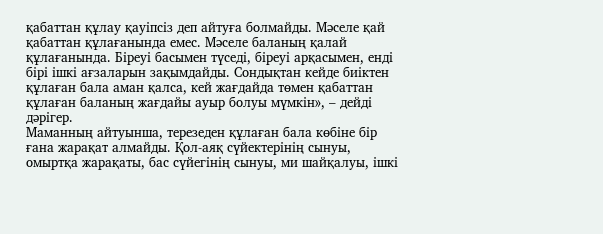қабаттан құлау қауіпсіз деп айтуға болмайды. Мәселе қай қабаттан құлағанында емес. Мәселе баланың қалай құлағанында. Біреуі басымен түседі, біреуі арқасымен, енді бірі ішкі ағзаларын зақымдайды. Сондықтан кейде биіктен құлаған бала аман қалса, кей жағдайда төмен қабаттан құлаған баланың жағдайы ауыр болуы мүмкін», – дейді дәрігер.
Маманның айтуынша, терезеден құлаған бала көбіне бір ғана жарақат алмайды. Қол-аяқ сүйектерінің сынуы, омыртқа жарақаты, бас сүйегінің сынуы, ми шайқалуы, ішкі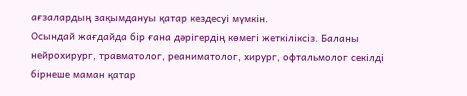ағзалардың зақымдануы қатар кездесуі мүмкін.
Осындай жағдайда бір ғана дәрігердің көмегі жеткіліксіз. Баланы нейрохирург, травматолог, реаниматолог, хирург, офтальмолог секілді бірнеше маман қатар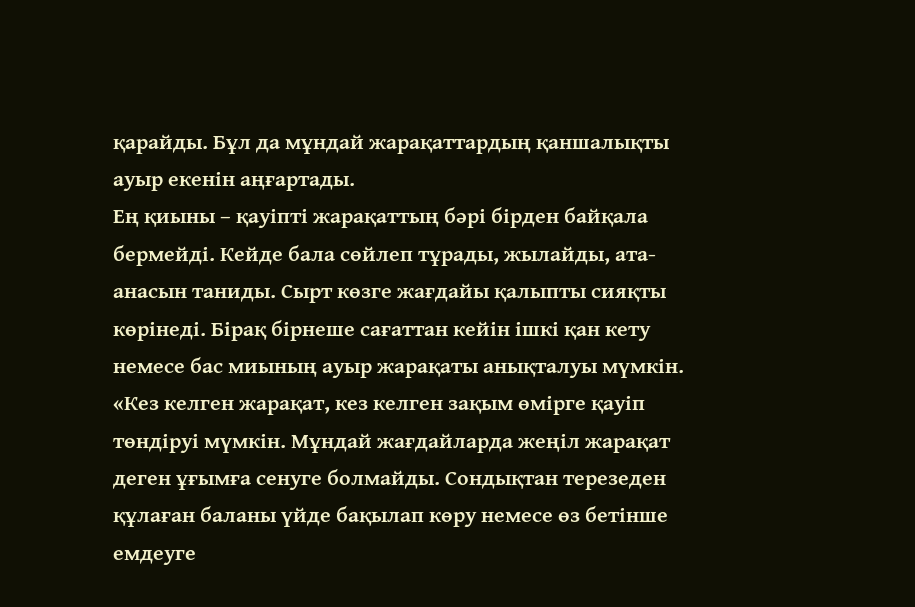қарайды. Бұл да мұндай жарақаттардың қаншалықты ауыр екенін аңғартады.
Ең қиыны – қауіпті жарақаттың бәрі бірден байқала бермейді. Кейде бала сөйлеп тұрады, жылайды, ата-анасын таниды. Сырт көзге жағдайы қалыпты сияқты көрінеді. Бірақ бірнеше сағаттан кейін ішкі қан кету немесе бас миының ауыр жарақаты анықталуы мүмкін.
«Кез келген жарақат, кез келген зақым өмірге қауіп төндіруі мүмкін. Мұндай жағдайларда жеңіл жарақат деген ұғымға сенуге болмайды. Сондықтан терезеден құлаған баланы үйде бақылап көру немесе өз бетінше емдеуге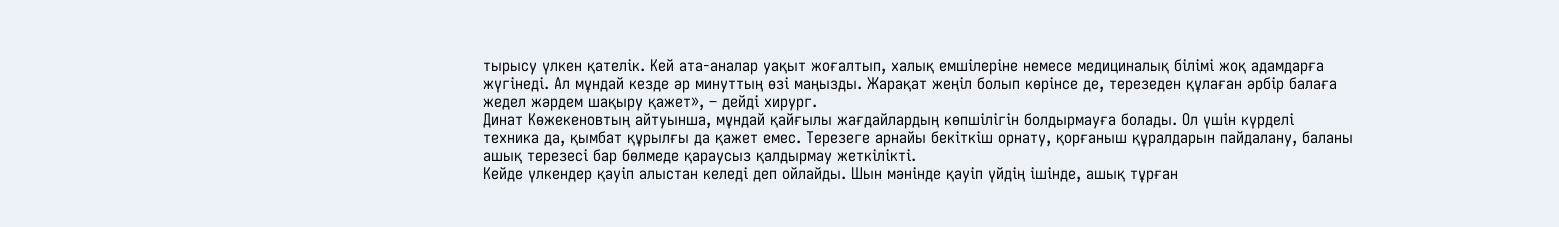тырысу үлкен қателік. Кей ата-аналар уақыт жоғалтып, халық емшілеріне немесе медициналық білімі жоқ адамдарға жүгінеді. Ал мұндай кезде әр минуттың өзі маңызды. Жарақат жеңіл болып көрінсе де, терезеден құлаған әрбір балаға жедел жәрдем шақыру қажет», – дейді хирург.
Динат Көжекеновтың айтуынша, мұндай қайғылы жағдайлардың көпшілігін болдырмауға болады. Ол үшін күрделі техника да, қымбат құрылғы да қажет емес. Терезеге арнайы бекіткіш орнату, қорғаныш құралдарын пайдалану, баланы ашық терезесі бар бөлмеде қараусыз қалдырмау жеткілікті.
Кейде үлкендер қауіп алыстан келеді деп ойлайды. Шын мәнінде қауіп үйдің ішінде, ашық тұрған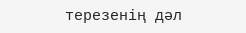терезенің дәл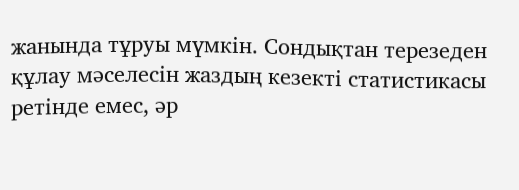жанында тұруы мүмкін. Сондықтан терезеден құлау мәселесін жаздың кезекті статистикасы ретінде емес, әр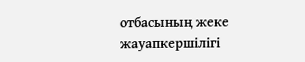отбасының жеке жауапкершілігі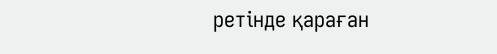ретінде қараған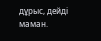дұрыс, дейді маман.